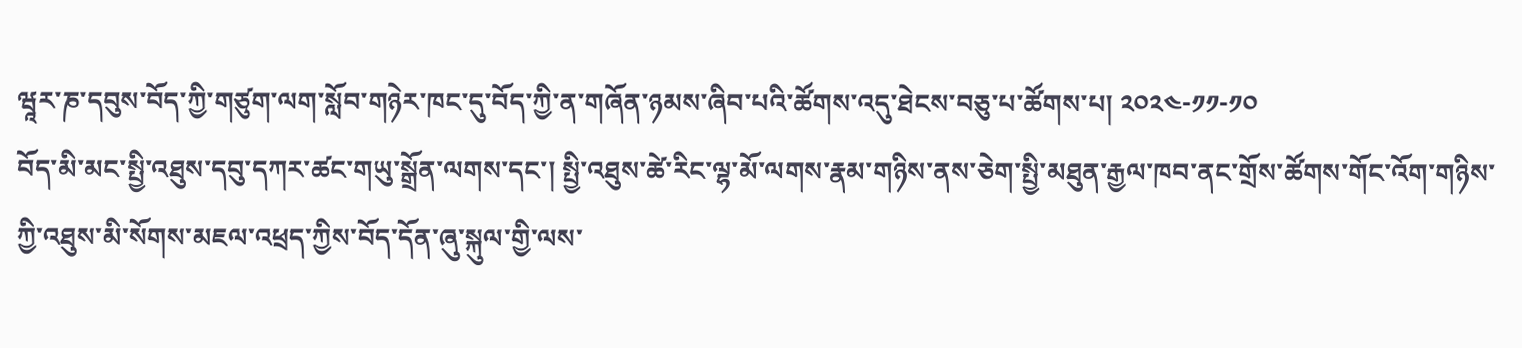ཝཱར་ཎ་དབུས་བོད་ཀྱི་གཙུག་ལག་སློབ་གཉེར་ཁང་དུ་བོད་ཀྱི་ན་གཞོན་ཉམས་ཞིབ་པའི་ཚོགས་འདུ་ཐེངས་བཅུ་པ་ཚོགས་པ། ༢༠༢༤-༡༡-༡༠
བོད་མི་མང་སྤྱི་འཐུས་དབུ་དཀར་ཚང་གཡུ་སྒྲོན་ལགས་དང་། སྤྱི་འཐུས་ཚེ་རིང་ལྷ་མོ་ལགས་རྣམ་གཉིས་ནས་ཅེག་སྤྱི་མཐུན་རྒྱལ་ཁབ་ནང་གྲོས་ཚོགས་གོང་འོག་གཉིས་ཀྱི་འཐུས་མི་སོགས་མཇལ་འཕྲད་ཀྱིས་བོད་དོན་ཞུ་སྐུལ་གྱི་ལས་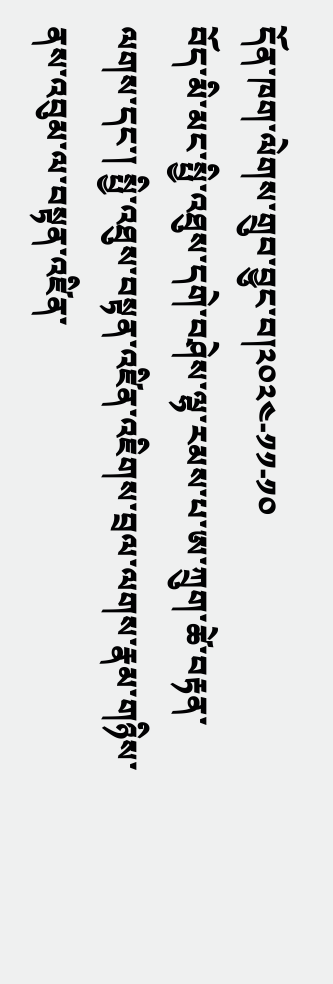དོན་ཁག་ལེགས་གྲུབ་བྱུང་བ།༢༠༢༤-༡༡-༡༠
བོད་མི་མང་སྤྱི་འཐུས་དགེ་བཤེས་ལྷ་རམས་པ་ཨ་ཀྲུག་ཚེ་བརྟན་ལགས་དང་། སྤྱི་འཐུས་བསྟན་འཛིན་འཇིགས་བྲལ་ལགས་རྣམ་གཉིས་ནས་འབུམ་ལ་བསྟན་འཛིན་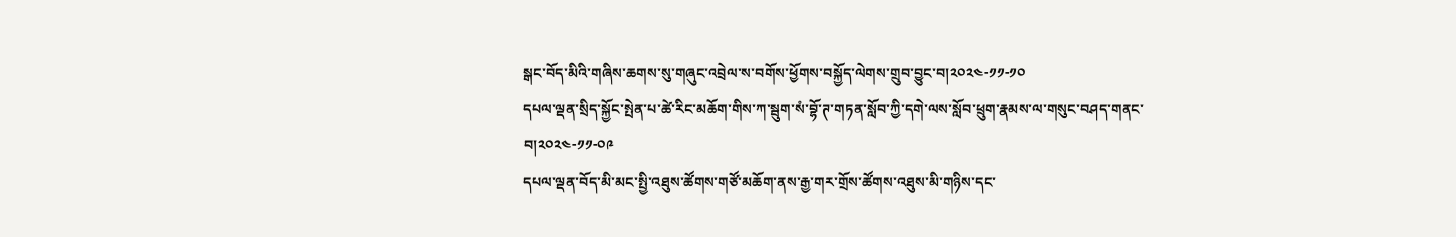སྒང་བོད་མིའི་གཞིས་ཆགས་སུ་གཞུང་འབྲེལ་ས་བགོས་ཕྱོགས་བསྐྱོད་ལེགས་གྲུབ་བྱུང་བ།༢༠༢༤-༡༡-༡༠
དཔལ་ལྡན་སྲིད་སྐྱོང་སྤེན་པ་ཚེ་རིང་མཆོག་གིས་ཀ་སྦུག་སཾ་བྷོ་ཊ་གཏན་སློབ་ཀྱི་དགེ་ལས་སློབ་ཕྲུག་རྣམས་ལ་གསུང་བཤད་གནང་བ།༢༠༢༤-༡༡-༠༩
དཔལ་ལྡན་བོད་མི་མང་སྤྱི་འཐུས་ཚོགས་གཙོ་མཆོག་ནས་རྒྱ་གར་གྲོས་ཚོགས་འཐུས་མི་གཉིས་དང་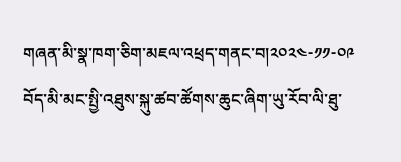གཞན་མི་སྣ་ཁག་ཅིག་མཇལ་འཕྲད་གནང་བ།༢༠༢༤-༡༡-༠༩
བོད་མི་མང་སྤྱི་འཐུས་སྐུ་ཚབ་ཚོགས་ཆུང་ཞིག་ཡུ་རོབ་ལི་ཐུ་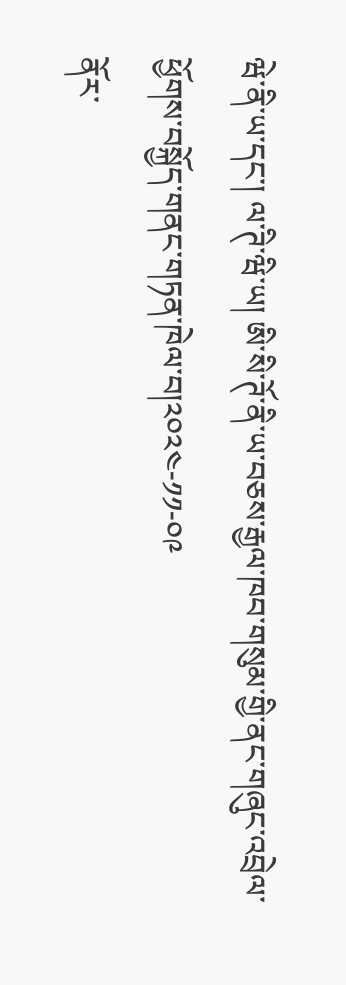ཝེ་ནི་ཡ་དང་། ལ་ཊི་ཝི་ཡ། ཨི་སི་ཊོ་ནི་ཡ་བཅས་རྒྱལ་ཁབ་གསུམ་གྱི་ནང་གཞུང་འབྲེལ་ཕྱོགས་བསྐྱོད་གནང་གཏན་ཁེལ་བ།༢༠༢༤-༡༡-༠༩
ནོར་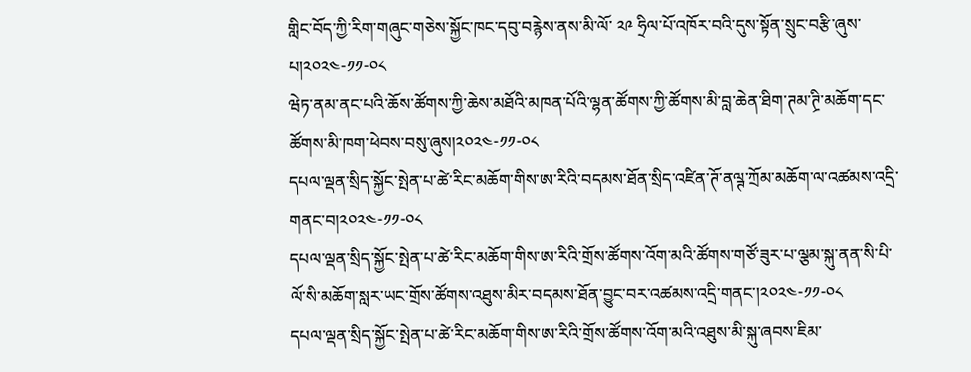གླིང་བོད་ཀྱི་རིག་གཞུང་གཅེས་སྐྱོང་ཁང་དབུ་བརྙེས་ནས་མི་ལོ་ ༢༩ ཧྲིལ་པོ་འཁོར་བའི་དུས་སྟོན་སྲུང་བརྩི་ཞུས་པ།༢༠༢༤-༡༡-༠༨
ཝེཏ་ནམ་ནང་པའི་ཆོས་ཚོགས་ཀྱི་ཆེས་མཐོའི་མཁན་པོའི་ལྷན་ཚོགས་ཀྱི་ཚོགས་མི་བླ་ཆེན་ཐིག་ཊམ་ཊྲི་མཆོག་དང་ཚོགས་མི་ཁག་ཕེབས་བསུ་ཞུས།༢༠༢༤-༡༡-༠༨
དཔལ་ལྡན་སྲིད་སྐྱོང་སྤེན་པ་ཚེ་རིང་མཆོག་གིས་ཨ་རིའི་བདམས་ཐོན་སྲིད་འཛིན་ཊོ་ནལྚ་ཀྲོམ་མཆོག་ལ་འཚམས་འདྲི་གནང་བ།༢༠༢༤-༡༡-༠༨
དཔལ་ལྡན་སྲིད་སྐྱོང་སྤེན་པ་ཚེ་རིང་མཆོག་གིས་ཨ་རིའི་གྲོས་ཚོགས་འོག་མའི་ཚོགས་གཙོ་ཟུར་པ་ལྕམ་སྐུ་ནན་སི་པི་ལོ་སི་མཆོག་སླར་ཡང་གྲོས་ཚོགས་འཐུས་མིར་བདམས་ཐོན་བྱུང་བར་འཚམས་འདྲི་གནང་།༢༠༢༤-༡༡-༠༨
དཔལ་ལྡན་སྲིད་སྐྱོང་སྤེན་པ་ཚེ་རིང་མཆོག་གིས་ཨ་རིའི་གྲོས་ཚོགས་འོག་མའི་འཐུས་མི་སྐུ་ཞབས་ཇིམ་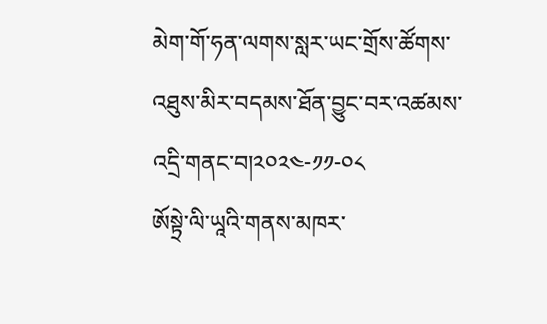མེག་གོ་ཧན་ལགས་སླར་ཡང་གྲོས་ཚོགས་འཐུས་མིར་བདམས་ཐོན་བྱུང་བར་འཚམས་འདྲི་གནང་བ།༢༠༢༤-༡༡-༠༨
ཨོསྟྲེ་ལི་ཡཱའི་གནས་མཁར་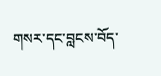གསར་དང་བླངས་བོད་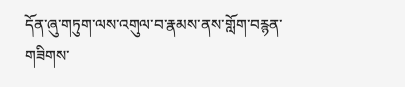དོན་ཞུ་གཏུག་ལས་འགུལ་བ་རྣམས་ནས་གློག་བརྙན་གཟིགས་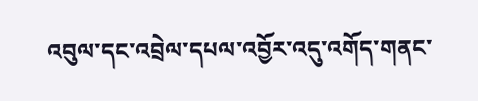འབུལ་དང་འབྲེལ་དཔལ་འབྱོར་འདུ་འགོད་གནང་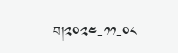བ།༢༠༢༤-༡༡-༠༨